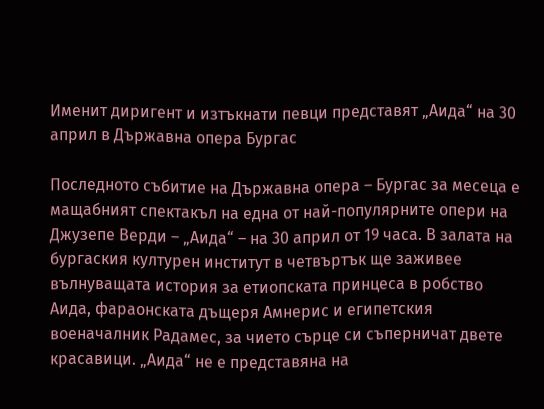Именит диригент и изтъкнати певци представят „Аида“ на 30 април в Държавна опера Бургас

Последното събитие на Държавна опера – Бургас за месеца е мащабният спектакъл на една от най-популярните опери на Джузепе Верди – „Аида“ – на 30 април от 19 часа. В залата на бургаския културен институт в четвъртък ще заживее вълнуващата история за етиопската принцеса в робство Аида, фараонската дъщеря Амнерис и египетския военачалник Радамес, за чието сърце си съперничат двете красавици. „Аида“ не е представяна на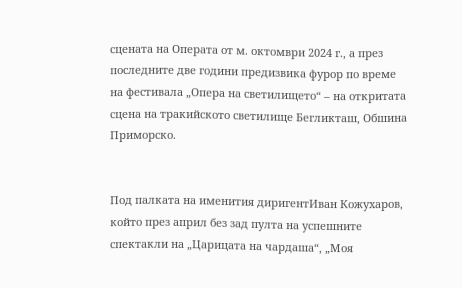сцената на Операта от м. октомври 2024 г., а през последните две години предизвика фурор по време на фестивала „Опера на светилището“ – на откритата сцена на тракийското светилище Бегликташ, Обшина Приморско.


Под палката на именития диригентИван Кожухаров, който през април без зад пулта на успешните спектакли на „Царицата на чардаша“, „Моя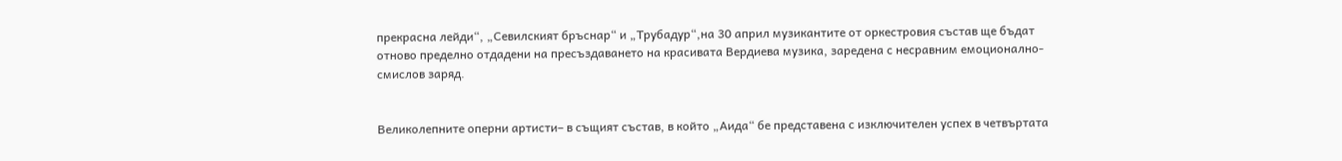прекрасна лейди“, „Севилският бръснар“ и „Трубадур“,на 30 април музикантите от оркестровия състав ще бъдат отново пределно отдадени на пресъздаването на красивата Вердиева музика, заредена с несравним емоционално-смислов заряд.


Великолепните оперни артисти– в същият състав, в който „Аида“ бе представена с изключителен успех в четвъртата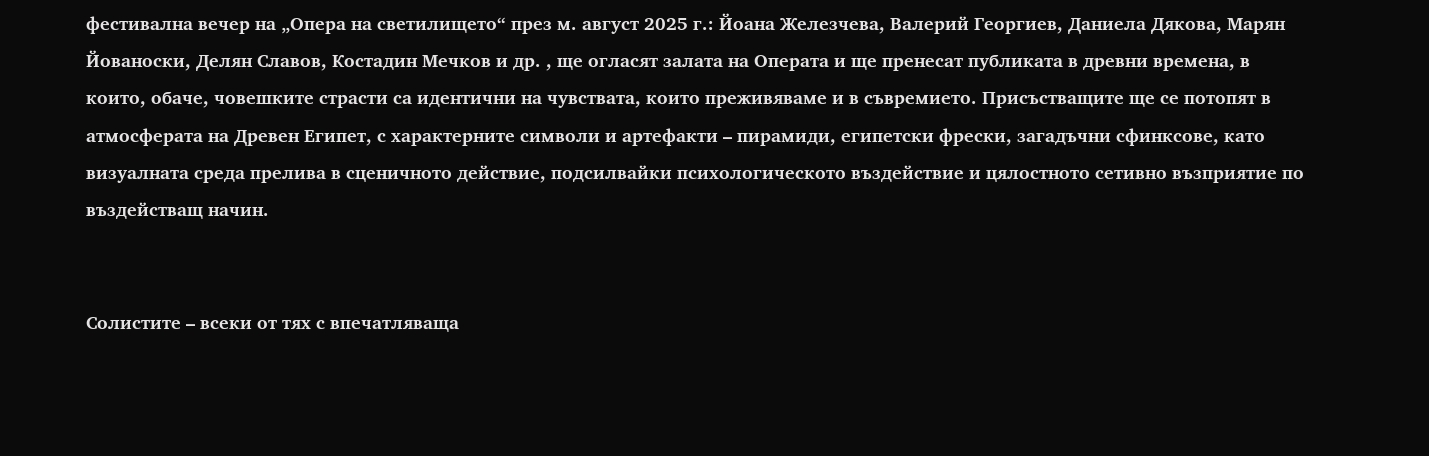фестивална вечер на „Опера на светилището“ през м. август 2025 г.: Йоана Железчева, Валерий Георгиев, Даниела Дякова, Марян Йованоски, Делян Славов, Костадин Мечков и др. , ще огласят залата на Операта и ще пренесат публиката в древни времена, в които, обаче, човешките страсти са идентични на чувствата, които преживяваме и в съвремието. Присъстващите ще се потопят в атмосферата на Древен Египет, с характерните символи и артефакти – пирамиди, египетски фрески, загадъчни сфинксове, като визуалната среда прелива в сценичното действие, подсилвайки психологическото въздействие и цялостното сетивно възприятие по въздействащ начин.


Солистите – всеки от тях с впечатляваща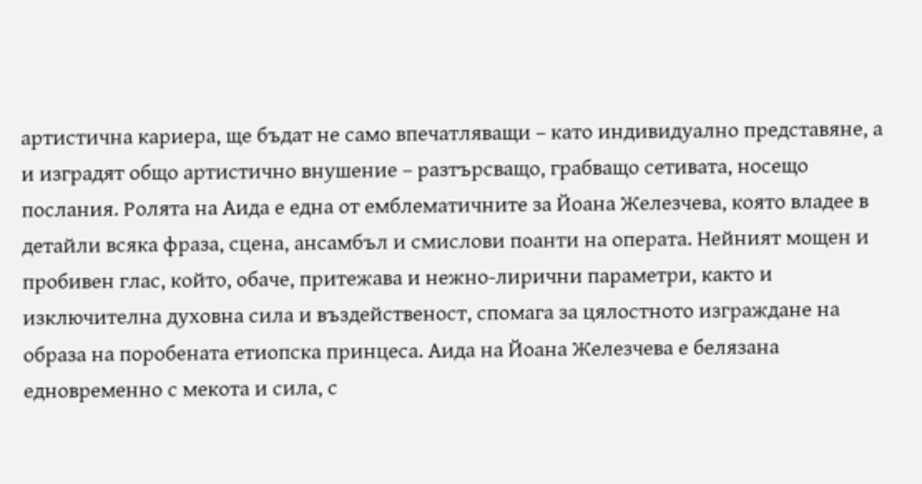артистична кариера, ще бъдат не само впечатляващи – като индивидуално представяне, а и изградят общо артистично внушение – разтърсващо, грабващо сетивата, носещо послания. Ролята на Аида е една от емблематичните за Йоана Железчева, която владее в детайли всяка фраза, сцена, ансамбъл и смислови поанти на операта. Нейният мощен и пробивен глас, който, обаче, притежава и нежно-лирични параметри, както и изключителна духовна сила и въздейственост, спомага за цялостното изграждане на образа на поробената етиопска принцеса. Аида на Йоана Железчева е белязана едновременно с мекота и сила, с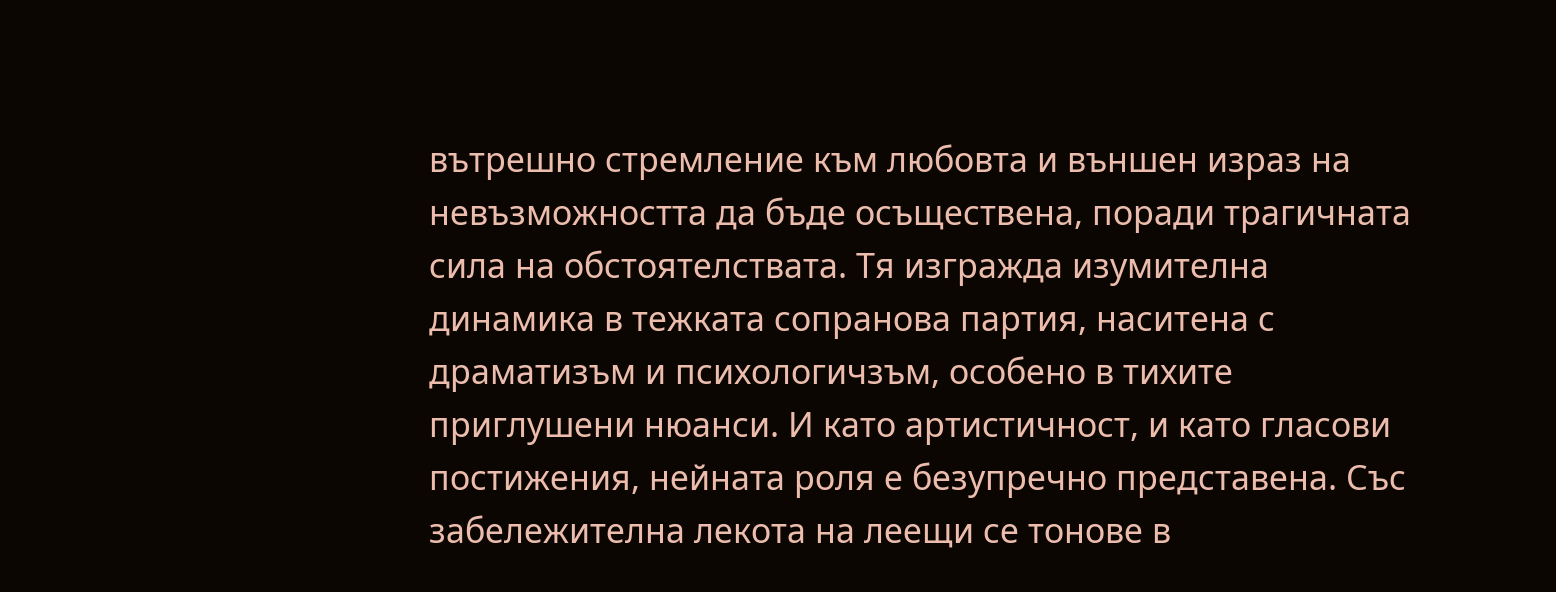вътрешно стремление към любовта и външен израз на невъзможността да бъде осъществена, поради трагичната сила на обстоятелствата. Тя изгражда изумителна динамика в тежката сопранова партия, наситена с драматизъм и психологичзъм, особено в тихите приглушени нюанси. И като артистичност, и като гласови постижения, нейната роля е безупречно представена. Със забележителна лекота на леещи се тонове в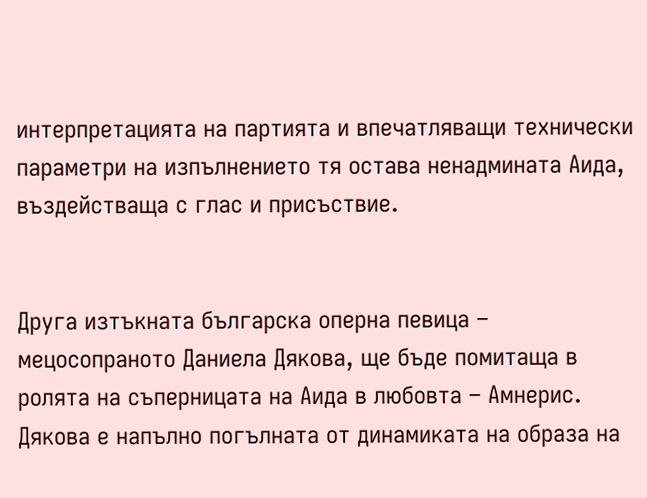интерпретацията на партията и впечатляващи технически параметри на изпълнението тя остава ненадмината Аида, въздействаща с глас и присъствие.


Друга изтъкната българска оперна певица – мецосопраното Даниела Дякова, ще бъде помитаща в ролята на съперницата на Аида в любовта – Амнерис. Дякова е напълно погълната от динамиката на образа на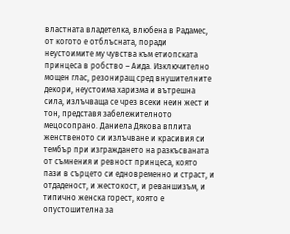властната владетелка, влюбена в Радамес, от когото е отблъсната, поради неустоимите му чувства към етиопската принцеса в робство – Аида. Изключително мощен глас, резониращ сред внушителните декори, неустоима харизма и вътрешна сила, излъчваща се чрез всеки неин жест и тон, представя забележителното мецосопрано. Даниела Дякова вплита женственото си излъчване и красивия си тембър при изграждането на разкъсваната от съмнения и ревност принцеса, която пази в сърцето си едновременно и страст, и отдаденост, и жестокост, и реваншизъм, и типично женска горест, която е опустошителна за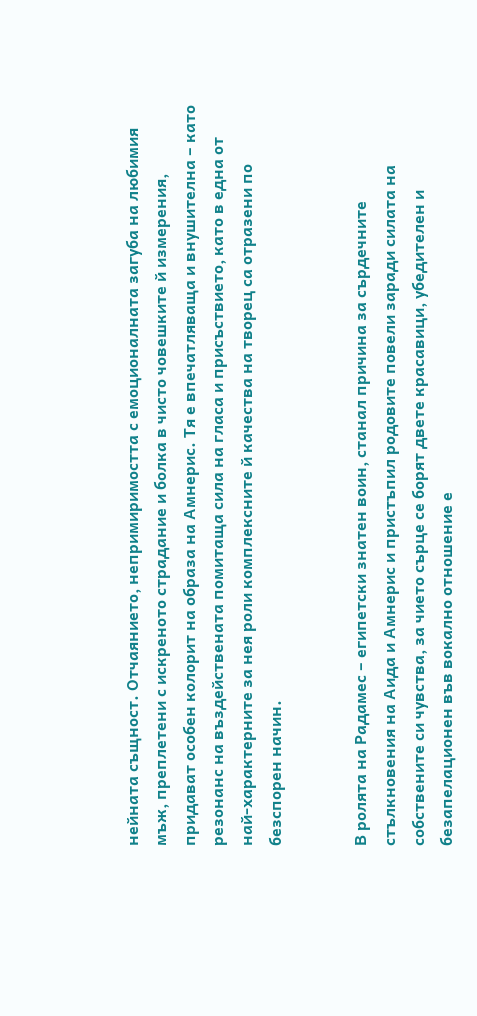нейната същност. Отчаянието, непримиримостта с емоционалната загуба на любимия мъж, преплетени с искреното страдание и болка в чисто човешките й измерения, придават особен колорит на образа на Амнерис. Тя е впечатляваща и внушителна – като резонанс на въздействената помитаща сила на гласа и присъствието, като в една от най-характерните за нея роли комплексните й качества на творец са отразени по безспорен начин.


В ролята на Радамес – египетски знатен воин, станал причина за сърдечните стълкновения на Аида и Амнерис и пристъпил родовите повели заради силата на собствените си чувства, за чието сърце се борят двете красавици, убедителен и безапелационен във вокално отношение е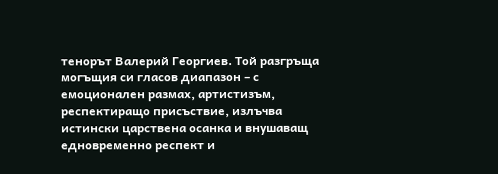тенорът Валерий Георгиев. Той разгръща могъщия си гласов диапазон – с емоционален размах, артистизъм, респектиращо присъствие, излъчва истински царствена осанка и внушаващ едновременно респект и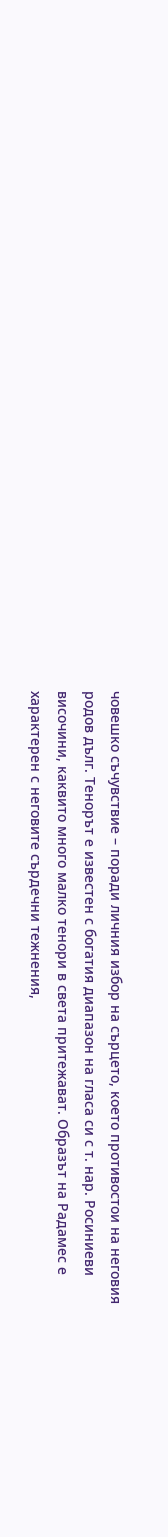човешко съчувствие – поради личния избор на сърцето, което противостои на неговия родов дълг. Тенорът е известен с богатия диапазон на гласа си с т. нар. Росиниеви височини, каквито много малко тенори в света притежават. Образът на Радамес е характерен с неговите сърдечни тежнения,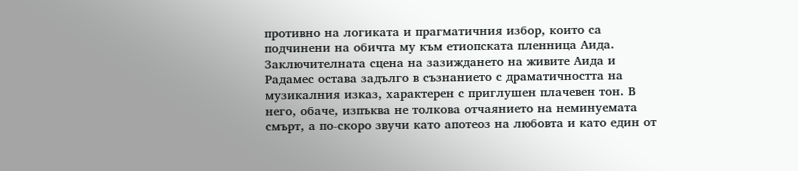противно на логиката и прагматичния избор, които са подчинени на обичта му към етиопската пленница Аида. Заключителната сцена на зазиждането на живите Аида и Радамес остава задълго в съзнанието с драматичността на музикалния изказ, характерен с приглушен плачевен тон. В него, обаче, изпъква не толкова отчаянието на неминуемата смърт, а по-скоро звучи като апотеоз на любовта и като един от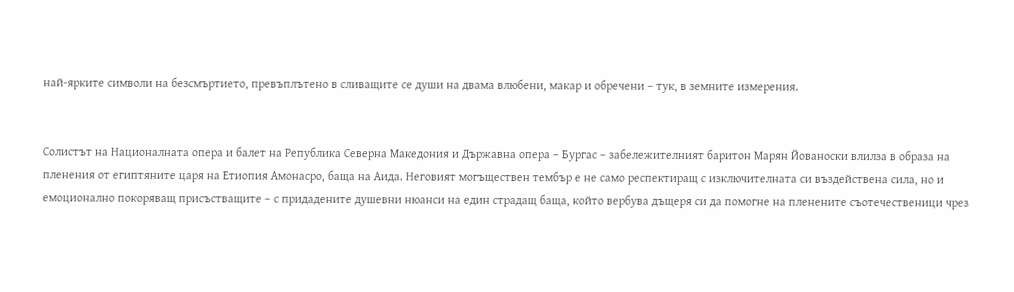най-ярките символи на безсмъртието, превъплътено в сливащите се души на двама влюбени, макар и обречени – тук, в земните измерения.


Солистът на Националната опера и балет на Република Северна Македония и Държавна опера – Бургас – забележителният баритон Марян Йованоски влилза в образа на пленения от египтяните царя на Етиопия Амонасро, баща на Аида. Неговият могъществен тембър е не само респектиращ с изключителната си въздействена сила, но и емоционално покоряващ присъстващите – с придадените душевни нюанси на един страдащ баща, който вербува дъщеря си да помогне на пленените съотечественици чрез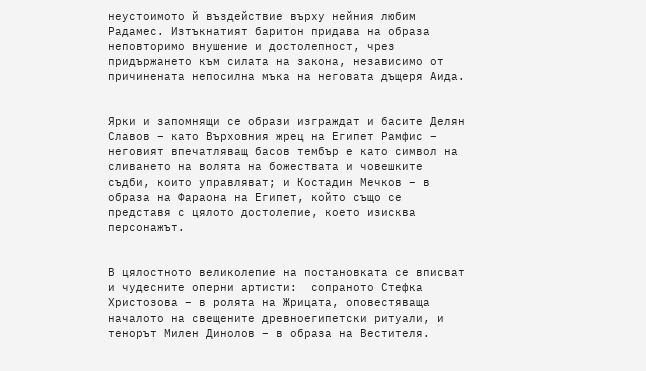неустоимото й въздействие върху нейния любим Радамес. Изтъкнатият баритон придава на образа неповторимо внушение и достолепност, чрез придържането към силата на закона, независимо от причинената непосилна мъка на неговата дъщеря Аида.


Ярки и запомнящи се образи изграждат и басите Делян Славов – като Върховния жрец на Египет Рамфис – неговият впечатляващ басов тембър е като символ на сливането на волята на божествата и човешките съдби, които управляват; и Костадин Мечков – в образа на Фараона на Египет, който също се представя с цялото достолепие, което изисква персонажът.


В цялостното великолепие на постановката се вписват и чудесните оперни артисти:  сопраното Стефка Христозова – в ролята на Жрицата, оповестяваща началото на свещените древноегипетски ритуали, и тенорът Милен Динолов – в образа на Вестителя.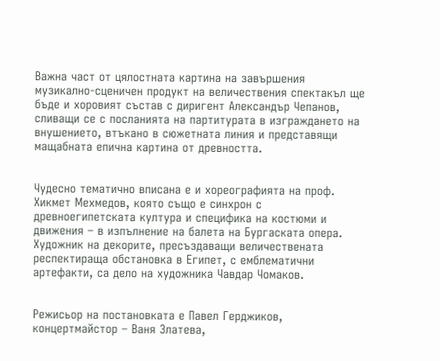Важна част от цялостната картина на завършения музикално-сценичен продукт на величествения спектакъл ще бъде и хоровият състав с диригент Александър Чепанов, сливащи се с посланията на партитурата в изграждането на внушението, втъкано в сюжетната линия и представящи мащабната епична картина от древността.


Чудеснo тематично вписана е и хореографията на проф. Хикмет Мехмедов, която също е синхрон с древноегипетската култура и специфика на костюми и движения – в изпълнение на балета на Бургаската опера. Художник на декорите, пресъздаващи величествената респектираща обстановка в Египет, с емблематични артефакти, са дело на художника Чавдар Чомаков.


Режисьор на постановката е Павел Герджиков, концертмайстор – Ваня Златева,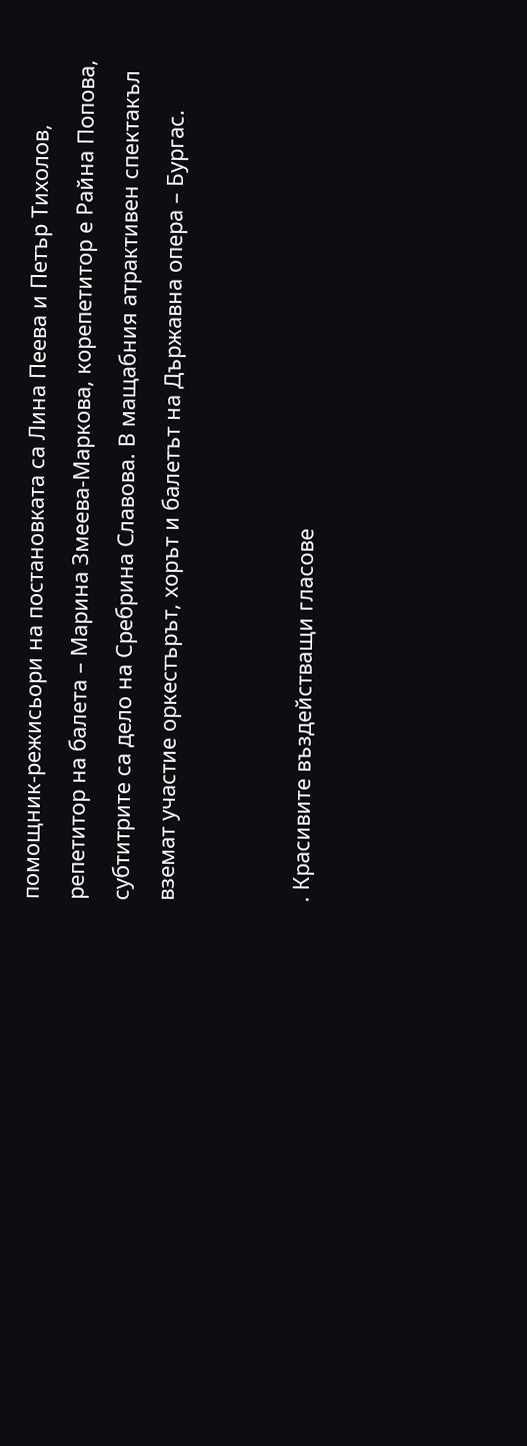помощник-режисьори на постановката са Лина Пеева и Петър Тихолов, репетитор на балета – Марина Змеева-Маркова, корепетитор е Райна Попова, субтитрите са дело на Сребрина Славова. В мащабния атрактивен спектакъл вземат участие оркестърът, хорът и балетът на Държавна опера – Бургас.


. Красивите въздействащи гласове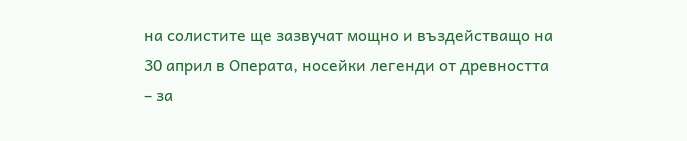на солистите ще зазвучат мощно и въздействащо на 30 април в Операта, носейки легенди от древността – за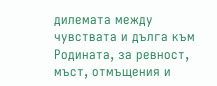дилемата между чувствата и дълга към Родината, за ревност, мъст, отмъщения и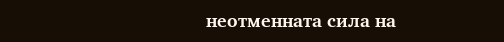неотменната сила на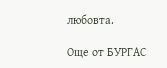любовта.

Още от БУРГАС